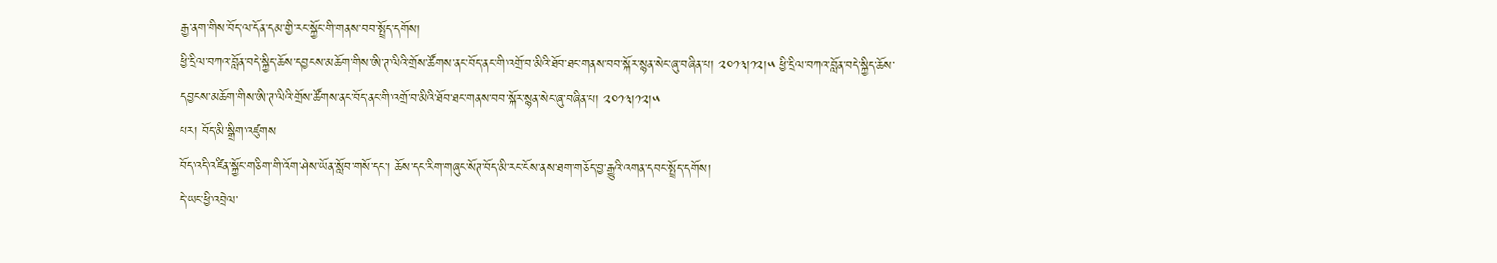རྒྱ་ནག་གིས་བོད་ལ་དོན་དམ་གྱི་རང་སྐྱོང་གི་གནས་བབ་སྤྲོད་དགོས།
ཕྱི་དྲིལ་བཀའ་བློན་བདེ་སྐྱིད་ཆོས་དབྱངས་མཆོག་གིས་ཨི་ཊ་ལིའི་གྲོས་ཚོགས་ནང་བོད་ནང་གི་འགྲོ་བ་མིའི་ཐོབ་ཐང་གནས་བབ་སྐོར་སྙན་སེང་ཞུ་བཞིན་པ། ༢༠༡༣།༡༢།༥ ཕྱི་དྲིལ་བཀའ་བློན་བདེ་སྐྱིད་ཆོས་དབྱངས་མཆོག་གིས་ཨི་ཊ་ལིའི་གྲོས་ཚོགས་ནང་བོད་ནང་གི་འགྲོ་བ་མིའི་ཐོབ་ཐང་གནས་བབ་སྐོར་སྙན་སེང་ཞུ་བཞིན་པ། ༢༠༡༣།༡༢།༥
པར། བོད་མི་སྒྲིག་འཛུགས
བོད་འདི་འཛིན་སྐྱོང་གཅིག་གི་འོག་ཤེས་ཡོན་སློབ་གསོ་དང་། ཆོས་དང་རིག་གཞུང་སོཊ་བོད་མི་རང་ངོས་ནས་ཐག་གཅོད་བྱ་རྒྱུའི་འགན་དབང་སྤྲོད་དགོས།
དེ་ཡང་ཕྱི་འབྲེལ་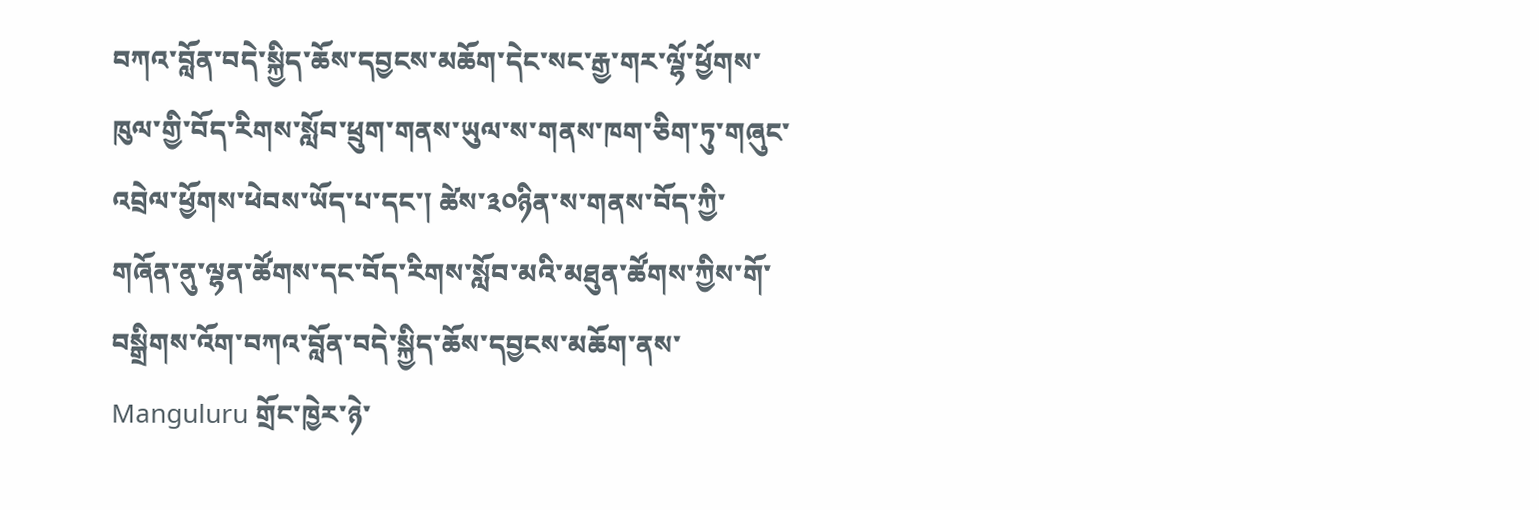བཀའ་བློན་བདེ་སྐྱིད་ཆོས་དབྱངས་མཆོག་དེང་སང་རྒྱ་གར་ལྷོ་ཕྱོགས་ཁུལ་གྱི་བོད་རིགས་སློབ་ཕྲུག་གནས་ཡུལ་ས་གནས་ཁག་ཅིག་ཏུ་གཞུང་འབྲེལ་ཕྱོགས་ཕེབས་ཡོད་པ་དང་། ཚེས་༣༠ཉིན་ས་གནས་བོད་ཀྱི་གཞོན་ནུ་ལྷན་ཚོགས་དང་བོད་རིགས་སློབ་མའི་མཐུན་ཚོགས་ཀྱིས་གོ་བསྒྲིགས་འོག་བཀའ་བློན་བདེ་སྐྱིད་ཆོས་དབྱངས་མཆོག་ནས་Manguluru གྲོང་ཁྱེར་ཉེ་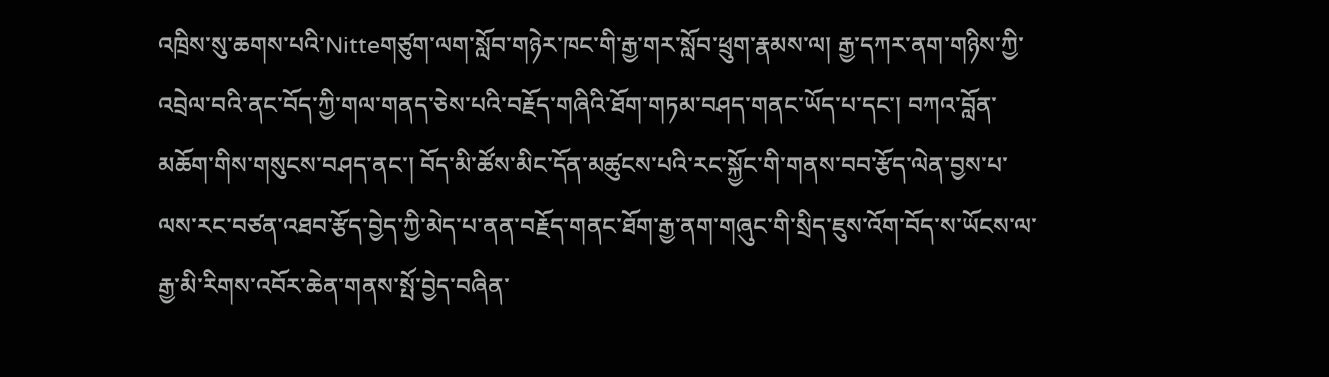འཁྲིས་སུ་ཆགས་པའི་Nitteགཙུག་ལག་སློབ་གཉེར་ཁང་གི་རྒྱ་གར་སློབ་ཕྲུག་རྣམས་ལ། རྒྱ་དཀར་ནག་གཉིས་ཀྱི་འབྲེལ་བའི་ནང་བོད་ཀྱི་གལ་གནད་ཅེས་པའི་བརྗོད་གཞིའི་ཐོག་གཏམ་བཤད་གནང་ཡོད་པ་དང་། བཀའ་བློན་མཆོག་གིས་གསུངས་བཤད་ནང་། བོད་མི་ཚོས་མིང་དོན་མཚུངས་པའི་རང་སྐྱོང་གི་གནས་བབ་རྩོད་ལེན་བྱས་པ་ལས་རང་བཙན་འཐབ་རྩོད་བྱེད་ཀྱི་མེད་པ་ནན་བརྗོད་གནང་ཐོག་རྒྱ་ནག་གཞུང་གི་སྲིད་ཇུས་འོག་བོད་ས་ཡོངས་ལ་རྒྱ་མི་རིགས་འབོར་ཆེན་གནས་སྤོ་བྱེད་བཞིན་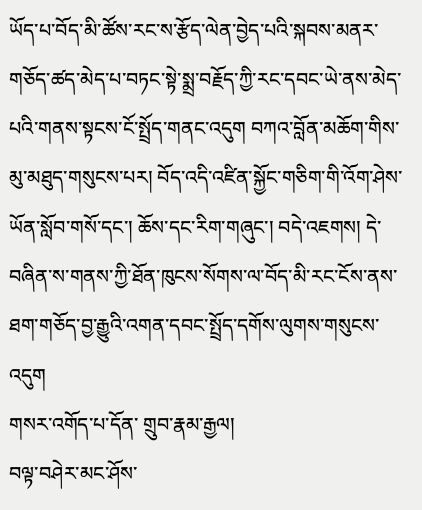ཡོད་པ་བོད་མི་ཚོས་རང་ས་རྩོད་ལེན་བྱེད་པའི་སྐབས་མནར་གཅོད་ཚད་མེད་པ་བཏང་སྟེ་སྨྲ་བརྗོད་ཀྱི་རང་དབང་ཡེ་ནས་མེད་པའི་གནས་སྟངས་ངོ་སྤྲོད་གནང་འདུག བཀའ་བློན་མཆོག་གིས་མུ་མཐུད་གསུངས་པར། བོད་འདི་འཛིན་སྐྱོང་གཅིག་གི་འོག་ཤེས་ཡོན་སློབ་གསོ་དང་། ཆོས་དང་རིག་གཞུང་། བདེ་འཇགས། དེ་བཞིན་ས་གནས་ཀྱི་ཐོན་ཁུངས་སོགས་ལ་བོད་མི་རང་ངོས་ནས་ཐག་གཅོད་བྱ་རྒྱུའི་འགན་དབང་སྤྲོད་དགོས་ལུགས་གསུངས་འདུག
གསར་འགོད་པ་དོན་ གྲུབ་རྣམ་རྒྱལ།
བལྟ་བཤེར་མང་ཤོས་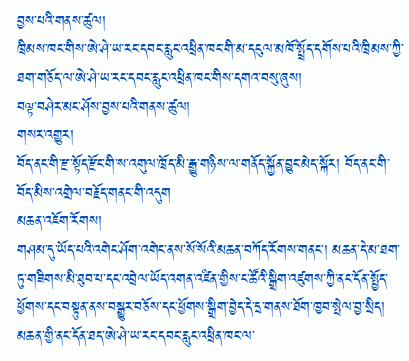བྱས་པའི་གནས་ཚུལ།
ཁྲིམས་ཁང་གིས་ཨེ་ཤེ་ཡ་རང་དབང་རླུང་འཕྲིན་ཁང་གི་མ་དངུལ་མཁོ་སྤྲོད་དགོས་པའི་ཁྲིམས་ཀྱི་ཐག་གཅོད་ལ་ཨེ་ཤེ་ཡ་རང་དབང་རླུང་འཕྲིན་ཁང་གིས་དགའ་བསུ་ཞུས།
བལྟ་བཤེར་མང་ཤོས་བྱས་པའི་གནས་ཚུལ།
གསར་འགྱུར།
བོད་ནང་གི་རྫ་སྟོད་རྫོང་གི་ས་འགུལ་ཁྲོད་མི་རྒྱུ་གཉིས་ལ་གནོད་སྐྱོན་བྱུང་མེད་སྐོར། བོད་ནང་གི་བོད་མིས་འགྲེལ་བརྗོད་གནང་གི་འདུག
མཆན་འཇོག་རོགས།
གཤམ་དུ་ཡོད་པའི་འགེང་ཤོག་འགེང་ནས་སོ་སོའི་མཆན་བཀོད་རོགས་གནང་། མཆན་དེ་མ་ཐག་ཏུ་གཟིགས་མི་ཐུབ་པ་དང་འབྲེལ་ཡོད་འགན་འཛིན་གྱིས་ང་ཚོའི་སྒྲིག་འཛུགས་ཀྱི་ནང་དོན་སྤྱོད་ཕྱོགས་དང་བསྟུན་ནས་བསྒྱུར་བཅོས་དང་ཕྱོགས་སྒྲིག་བྱེད་དེ་དྲ་གནས་ཐོག་ཁྱབ་སྤེལ་བྱ་སྲིད། མཆན་གྱི་ནང་དོན་ཐད་ཨེ་ཤེ་ཡ་རང་དབང་རླུང་འཕྲིན་ཁང་ལ་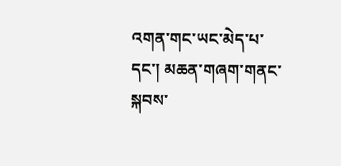འགན་གང་ཡང་མེད་པ་དང་། མཆན་གཞག་གནང་སྐབས་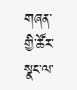གཞན་གྱི་ཚོར་སྣང་ལ་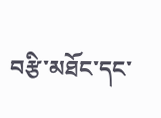བརྩི་མཐོང་དང་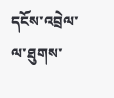དངོས་འབྲེལ་ལ་ཐུགས་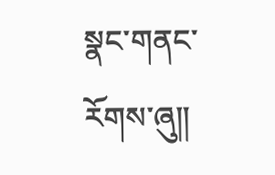སྣང་གནང་རོགས་ཞུ༎